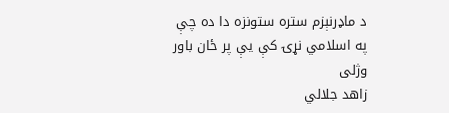د ماډرنېزم ستره ستونزه دا ده چې په اسلامي نړۍ کې يې پر ځان باور وژلی
زاهد جلالي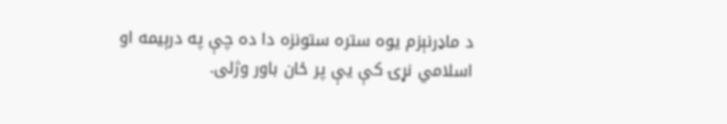د ماډرنېزم يوه ستره ستونزه دا ده چې په درېيمه او اسلامي نړۍ کې يې پر ځان باور وژلی.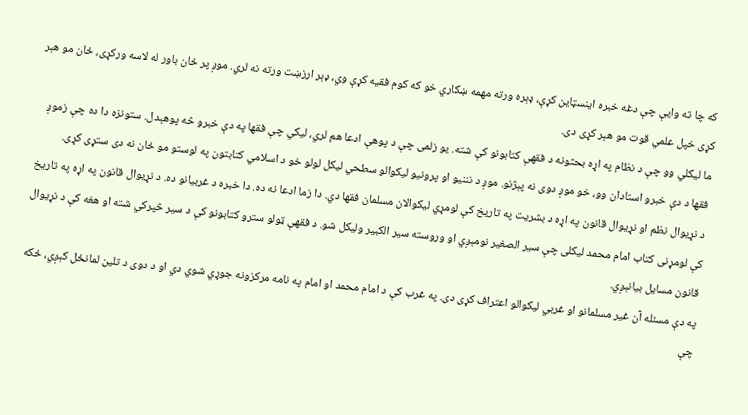که چا ته وايې چې دغه خبره اينسټاین کړې، ډېره ورته مهمه ښکاري خو که کوم فقیه کړې وي، ډېر ارزښت ورته نه لري. موږ پر ځان باور له لاسه ورکړی، ځان مو هېر کړی خپل علمي قوت مو هېر کړی دی.
ما ليکلي وو چې د نظام په اړه بحثونه د فقهې کتابونو کې شته. یو زلمی چې د پوهې ادعا هم لري، ليکي چې فقها په دې خبرو څه پوهېدل. ستونزه دا ده چې زموږ فقها د دې خبرو استادان وو، خو موږ دوی نه پېژنو. موږ د نننیو او پرونيو ليکوالو سطحي ليکل لولو خو د اسلامي کتابتون په لوستو مو ځان نه دی ستړی کړی.
د نړيوال نظم او نړيوال قانون په اړه د بشریت په تاريخ کې لومړي ليکوالان مسلمان فقها دي. دا زما ادعا نه ده. دا خبره د غربیانو ده. د نړيوال قانون په اړه په تاريخ کې لومړنی کتاب امام محمد لیکلی چې سیر الصغیر نومېږي او وروسته سیر الکبیر ولیکل شو. د فقهې ټولو سترو کتابونو کې د سیر څپرکي شته او هغه کې د نړیوال قانون مسایل بیانېږي.
په دې مسئله آن غیر مسلمانو او غربي ليکوالو اعتراف کړی دی. په غرب کې د امام محمد او امام په نامه مرکزونه جوړي شوي دي او د دوی د تلین لمانځل کېږي، ځکه چې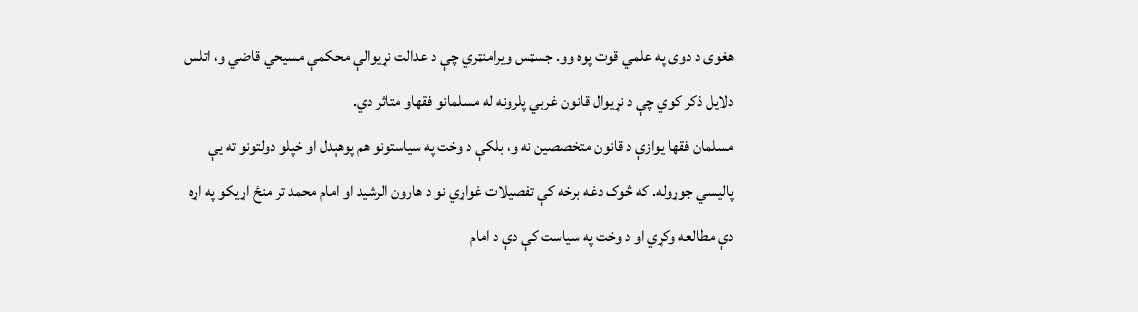هغوی د دوی په علمي قوت پوه وو. جسټس ويرامنټري چې د عدالت نړيوالې محکمې مسيحي قاضي و، اتلس دلایل ذکر کوي چې د نړيوال قانون غربي پلرونه له مسلمانو فقهاو متاثر دي.
مسلمان فقها يوازې د قانون متخصصین نه و، بلکې د وخت په سیاستونو هم پوهېدل او خپلو دولتونو ته يې پاليسي جوړوله. که څوک دغه برخه کې تفصیلات غواړي نو د هارون الرشید او امام محمد تر منځ اړيکو په اړه دې مطالعه وکړي او د وخت په سیاست کې دې د امام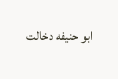ابو حنیفه دخالت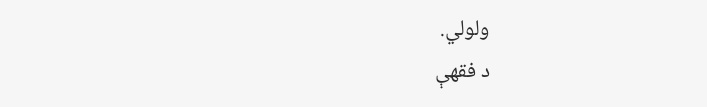ولولي.
د فقهې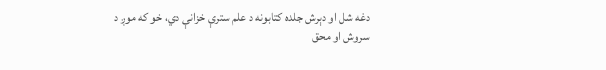دغه شل او دېرش جلده کتابونه د علم سترې خزانې دي، خو که موږ د سروش او محق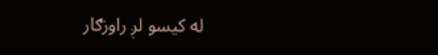له کيسو لږ راوزګار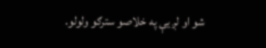شو او لږ يې په خلاصو سترګو ولولو.